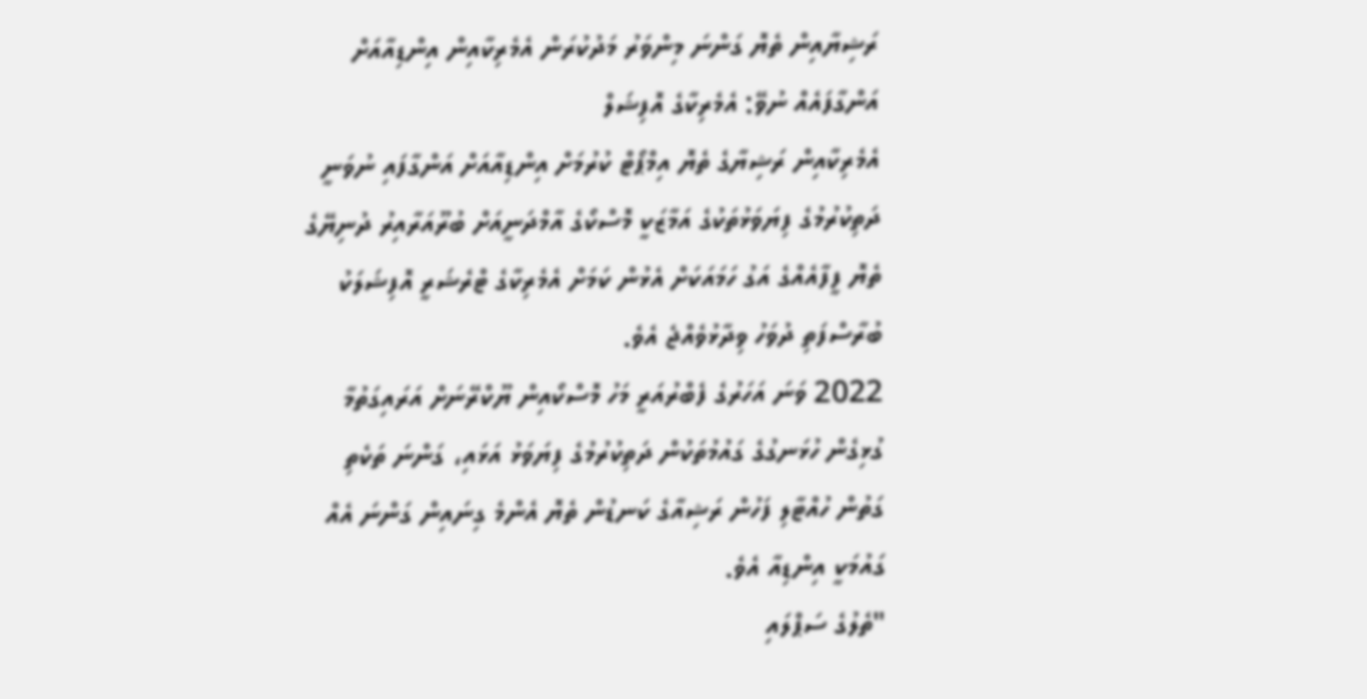ރަޝިޔާއިން ތެޔޮ ގަންނަ މިންވަރު މަދުކުރަން އެމެރިކާއިން އިންޑިއާއަށް އަންގާފައެއް ނުވޭ: އެމެރިކާގެ އޮފިޝަލް
އެމެރިކާއިން ރަޝިޔާގެ ތެޔޮ އިމްޕޯޓް ކުރުމަށް އިންޑިއާއަށް އަންގާފައި ނުވަނީ ދަތިކުރުމުގެ ފިޔަވަޅުތަކުގެ އަމާޒަކީ މޮސްކޯގެ އާމްދަނީއަށް ބުރޫއަރާއިރު ދުނިޔޭގެ ތެޔޮ ފީފާއެއްގެ އަގު ހަމައަކަށް އެޅުން ކަމަށް އެމެރިކާގެ ޓްރެޝަރީ އޮފިޝަލަކު ބުރާސްފަތި ދުވަހު ވިދާޅުވެއްޖެ އެވެ.
2022 ވަނަ އަހަރުގެ ފެބްރުއަރީ މަހު މޮސްކޯއިން ޔޫކްރޭނަށް އަރައިގަތުމާ ގުޅިގެން ހުޅަނގުގެ ގައުމުތަކުން ދަތިކުރުމުގެ ފިޔަވަޅު އަޅައި، ގަންނަ ތަކެތި ގަތުން ހުއްޓާލި ފަހުން ރަޝިއާގެ ކަނޑުން ތެޔޮ އެންމެ ގިނައިން ގަންނަ އެއް ގައުމަކީ އިންޑިއާ އެވެ.
"ތެލުގެ ސަޕްލައި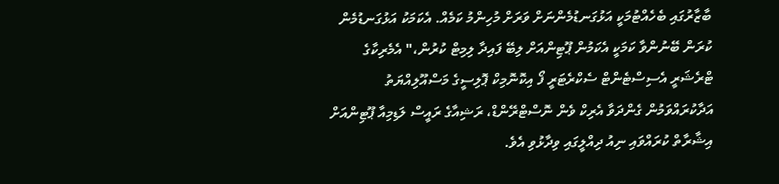ބާޒާރުގައި ބެހެއްޓުމަކީ އަޅުގަނޑުމެންނަށް ވަރަށް މުހިންމު ކަމެއް. އެކަމަކު އަޅުގަނޑުމެން ކުރަން ބޭނުންވާ ކަމަކީ އެކަމުން ޕޫޓިންއަށް ލިބޭ ފައިދާ ލިމިޓް ކުރުން،" އެމެރިކާގެ ޓްރެޝަރީ އެސިސްޓެންޓް ސެކްރެޓަރީ ފޯ އިކޮނޮމިކް ޕޮލިސީގެ މަސްއޫލިއްޔަތު އަދާކުރައްވަމުން ގެންދަވާ އެރިކް ވެން ނޮސްޓްރޭންޑް، ރަޝިއާގެ ރައީސް ލަޑިމިއާ ޕޫޓިންއަށް އިޝާރާތް ކުރައްވައި ނިއު ދިއްލީގައި ވިދާޅުވި އެވެ.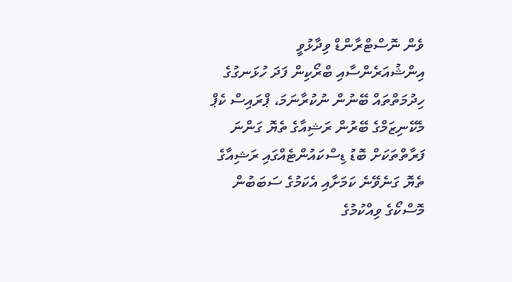ވެން ނޮސްޓްރާންޑް ވިދާޅުވީ އިންޝުއަރެންސާއި ބްރޯކިން ފަދަ ހުޅަނގުގެ ހިދުމަތްތައް ބޭނުން ނުކުރާނަމަ، ޕްރައިސް ކެޕް މެކޭނިޒަމްގެ ބޭރުން ރަޝިއާގެ ތެޔޮ ގަންނަ ފަރާތްތަކަށް ބޮޑު ޑިސްކައުންޓެއްގައި ރަޝިއާގެ ތެޔޮ ގަނެވޭނެ ކަމަށާއި އެކަމުގެ ސަބަބުން މޮސްކޯގެ ވިއްކުމުގެ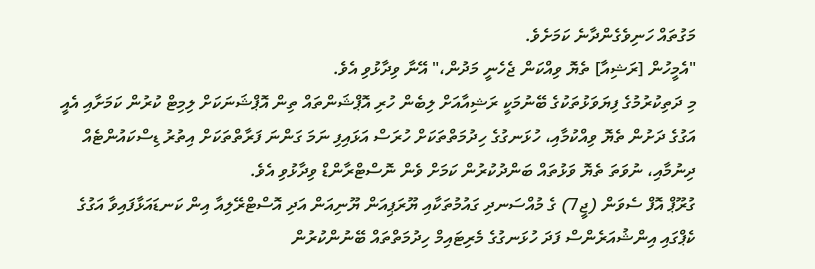މަގުތައް ހަނިވެގެންދާނެ ކަމަށެވެ.
"އެމީހުން [ރަޝިއާ] ތެޔޮ ވިއްކަން ޖެހެނީ މަދުން،" އޭނާ ވިދާޅުވި އެވެ.
މި ދަތިކުރުމުގެ ފިޔަވަޅުތަކުގެ ބޭނުމަކީ ރަޝިއާއަށް ލިބެން ހުރި އޮޕްޝަންތައް ތިން އޮޕްޝަނަކަށް ލިމިޓް ކުރުން ކަމަށާއި އެއީ އަގުގެ ދަށުން ތެޔޮ ވިއްކުމާއި، ހުޅަނގުގެ ހިދުމަތްތަކަށް ހުރަސް އަޅައިފި ނަމަ ގަންނަ ފަރާތްތަކަށް އިތުރު ޑިސްކައުންޓެއް ދިނުމާއި، ނުވަތަ ތެޔޮ ވަޅުތައް ބަންދުކުރުން ކަމަށް ވެން ނޮސްޓްރާންޑް ވިދާޅުވި އެވެ.
ގުރޫޕް އޮފް ސެވަން (ޖީ7) ގެ މުއްސަނދި ގައުމުތަކާއި ޔޫރަޕިއަން ޔޫނިއަން އަދި އޮސްޓްރޭލިއާ އިން ކަނޑައަޅާފައިވާ އަގުގެ ކެޕްގައި އިންޝުއަރެންސް ފަދަ ހުޅަނގުގެ މެރިޓައިމް ހިދުމަތްތައް ބޭނުންކުރުން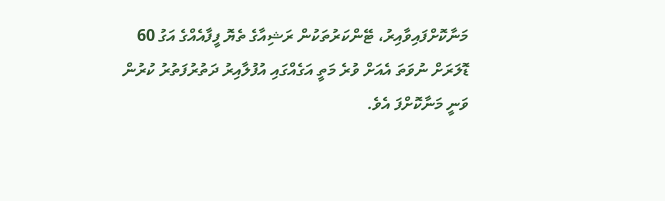މަނާކޮށްފައިވާއިރު، ޓޭންކަރުތަކުން ރަޝިއާގެ ތެޔޮ ފީފާއެއްގެ އަގު 60 ޑޮލަރަށް ނުވަތަ އެއަށް ވުރެ މަތީ އަގެއްގައި އުފުލާއިރު ދަތުރުފަތުރު ކުރުން ވަނީ މަނާކޮށްފަ އެވެ.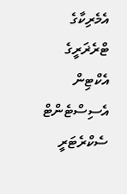އެމެރިކާގެ ޓްރެޜަރީގެ އެކްޓިން އެސިސްޓެންޓް ސެކްރެޓަރީ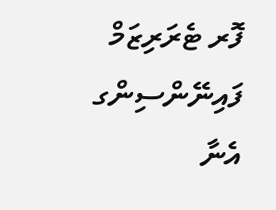ފޮރ ޓެރަރިޒަމް ފައިނޭންސިންގ އެނާ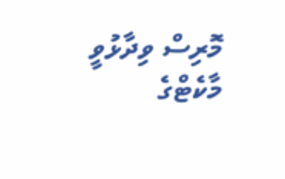މޮރިސް ވިދާޅުވީ މާކެޓްގެ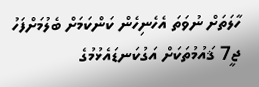ހާލަތަށް ނުވަތަ އެހެނިހެން ކަންކަމަށް ބެލުމަށްފަހު ޖީ7 ޤައުމުތަކަށް އަގުކަނޑައެޅުމުގެ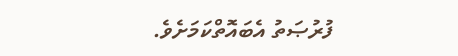ފުރުޞަތު އެބައޮތްކަމަށެވެ.